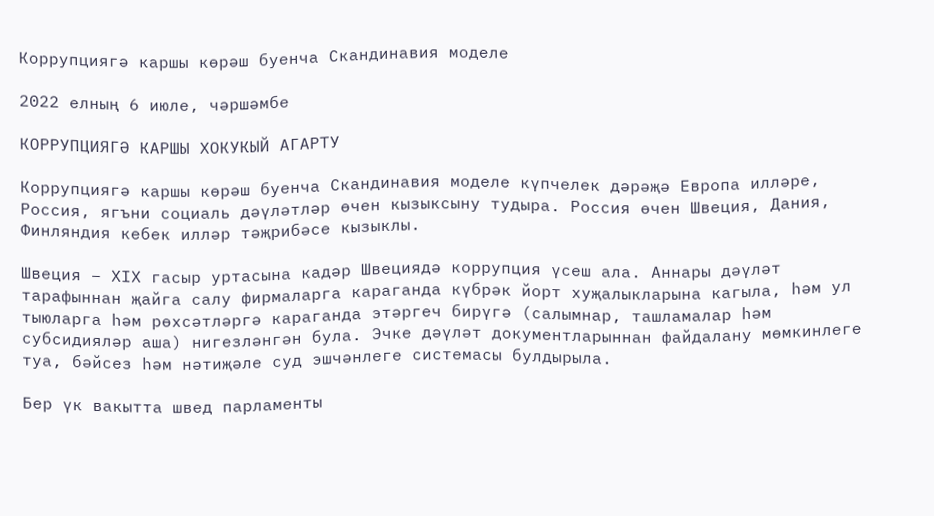Коррупциягә каршы көрәш буенча Скандинавия моделе

2022 елның 6 июле, чәршәмбе

КОРРУПЦИЯГӘ КАРШЫ ХОКУКЫЙ АГАРТУ

Коррупциягә каршы көрәш буенча Скандинавия моделе күпчелек дәрәҗә Европа илләре, Россия, ягъни социаль дәүләтләр өчен кызыксыну тудыра. Россия өчен Швеция, Дания, Финляндия кебек илләр тәҗрибәсе кызыклы.

Швеция – ХІХ гасыр уртасына кадәр Швециядә коррупция үсеш ала. Аннары дәүләт тарафыннан җайга салу фирмаларга караганда күбрәк йорт хуҗалыкларына кагыла, һәм ул тыюларга һәм рөхсәтләргә караганда этәргеч бирүгә (салымнар, ташламалар һәм субсидияләр аша) нигезләнгән була. Эчке дәүләт документларыннан файдалану мөмкинлеге туа, бәйсез һәм нәтиҗәле суд эшчәнлеге системасы булдырыла.

Бер үк вакытта швед парламенты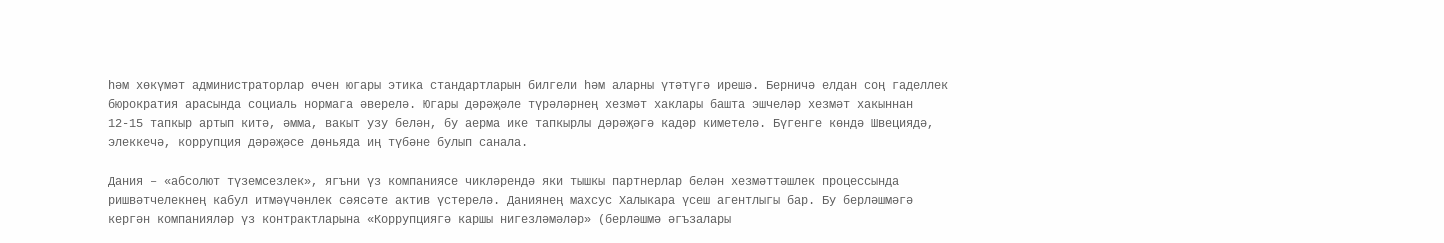һәм хөкүмәт администраторлар өчен югары этика стандартларын билгели һәм аларны үтәтүгә ирешә. Берничә елдан соң гаделлек бюрократия арасында социаль нормага әверелә. Югары дәрәҗәле түрәләрнең хезмәт хаклары башта эшчеләр хезмәт хакыннан 12-15 тапкыр артып китә, әмма, вакыт узу белән, бу аерма ике тапкырлы дәрәҗәгә кадәр киметелә. Бүгенге көндә Швециядә, элеккечә, коррупция дәрәҗәсе дөньяда иң түбәне булып санала.

Дания – «абсолют түземсезлек», ягъни үз компаниясе чикләрендә яки тышкы партнерлар белән хезмәттәшлек процессында ришвәтчелекнең кабул итмәүчәнлек сәясәте актив үстерелә. Даниянең махсус Халыкара үсеш агентлыгы бар. Бу берләшмәгә кергән компанияләр үз контрактларына «Коррупциягә каршы нигезләмәләр» (берләшмә әгъзалары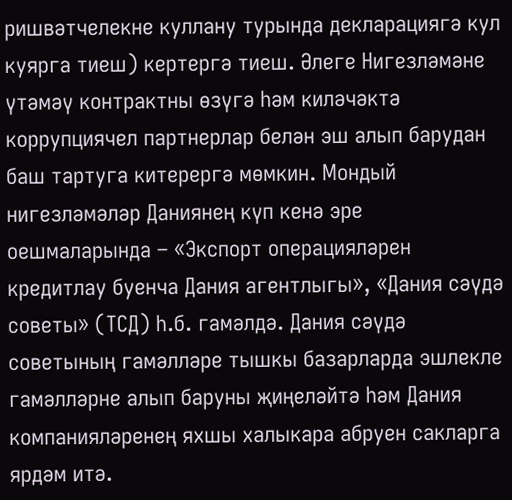ришвәтчелекне куллану турында декларациягә кул куярга тиеш) кертергә тиеш. Әлеге Нигезләмәне үтәмәү контрактны өзүгә һәм киләчәктә коррупциячел партнерлар белән эш алып барудан баш тартуга китерергә мөмкин. Мондый нигезләмәләр Даниянең күп кенә эре оешмаларында – «Экспорт операцияләрен кредитлау буенча Дания агентлыгы», «Дания сәүдә советы» (ТСД) һ.б. гамәлдә. Дания сәүдә советының гамәлләре тышкы базарларда эшлекле гамәлләрне алып баруны җиңеләйтә һәм Дания компанияләренең яхшы халыкара абруен сакларга ярдәм итә.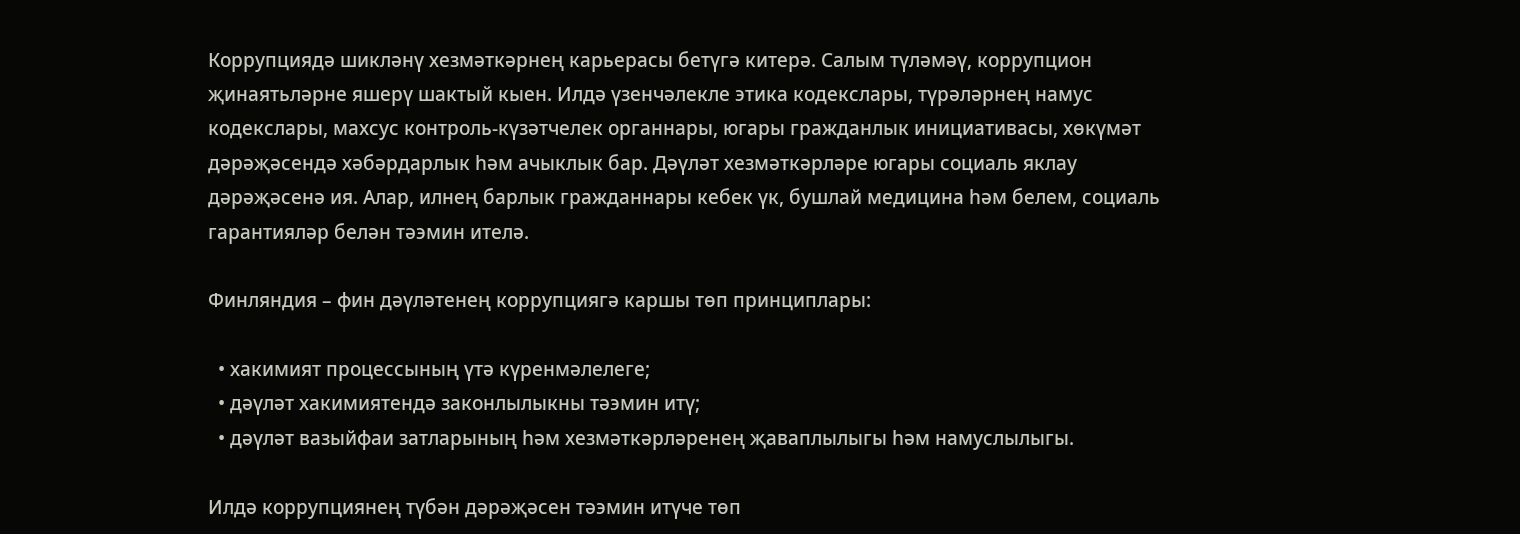Коррупциядә шикләнү хезмәткәрнең карьерасы бетүгә китерә. Салым түләмәү, коррупцион җинаятьләрне яшерү шактый кыен. Илдә үзенчәлекле этика кодекслары, түрәләрнең намус кодекслары, махсус контроль-күзәтчелек органнары, югары гражданлык инициативасы, хөкүмәт дәрәҗәсендә хәбәрдарлык һәм ачыклык бар. Дәүләт хезмәткәрләре югары социаль яклау дәрәҗәсенә ия. Алар, илнең барлык гражданнары кебек үк, бушлай медицина һәм белем, социаль гарантияләр белән тәэмин ителә.

Финляндия – фин дәүләтенең коррупциягә каршы төп принциплары:

  • хакимият процессының үтә күренмәлелеге;
  • дәүләт хакимиятендә законлылыкны тәэмин итү;
  • дәүләт вазыйфаи затларының һәм хезмәткәрләренең җаваплылыгы һәм намуслылыгы.

Илдә коррупциянең түбән дәрәҗәсен тәэмин итүче төп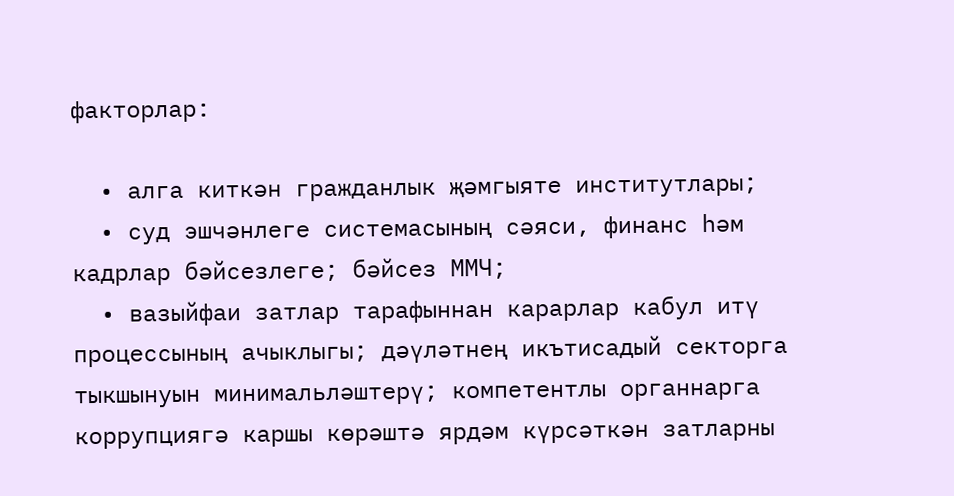факторлар:

  • алга киткән гражданлык җәмгыяте институтлары;
  • суд эшчәнлеге системасының сәяси, финанс һәм кадрлар бәйсезлеге; бәйсез ММЧ;
  • вазыйфаи затлар тарафыннан карарлар кабул итү процессының ачыклыгы; дәүләтнең икътисадый секторга тыкшынуын минимальләштерү; компетентлы органнарга коррупциягә каршы көрәштә ярдәм күрсәткән затларны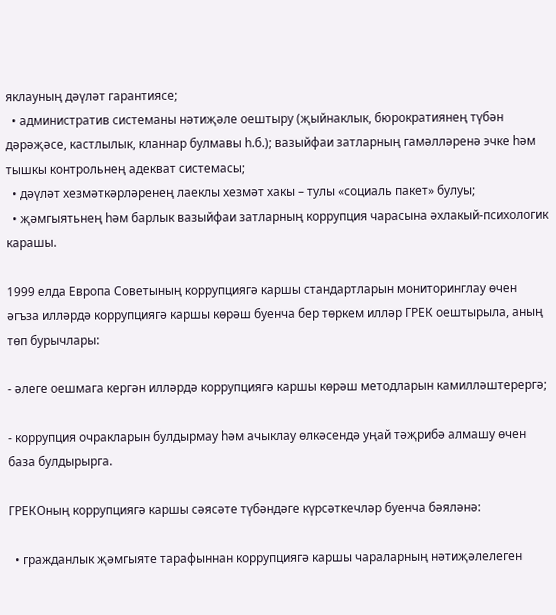яклауның дәүләт гарантиясе;
  • административ системаны нәтиҗәле оештыру (җыйнаклык, бюрократиянең түбән дәрәҗәсе, кастлылык, кланнар булмавы һ.б.); вазыйфаи затларның гамәлләренә эчке һәм тышкы контрольнең адекват системасы;
  • дәүләт хезмәткәрләренең лаеклы хезмәт хакы – тулы «социаль пакет» булуы;
  • җәмгыятьнең һәм барлык вазыйфаи затларның коррупция чарасына әхлакый-психологик карашы.

1999 елда Европа Советының коррупциягә каршы стандартларын мониторинглау өчен әгъза илләрдә коррупциягә каршы көрәш буенча бер төркем илләр ГРЕК оештырыла, аның төп бурычлары:

- әлеге оешмага кергән илләрдә коррупциягә каршы көрәш методларын камилләштерергә;

- коррупция очракларын булдырмау һәм ачыклау өлкәсендә уңай тәҗрибә алмашу өчен база булдырырга.

ГРЕКОның коррупциягә каршы сәясәте түбәндәге күрсәткечләр буенча бәяләнә:

  • гражданлык җәмгыяте тарафыннан коррупциягә каршы чараларның нәтиҗәлелеген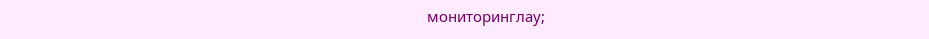мониторинглау;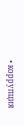• коррупция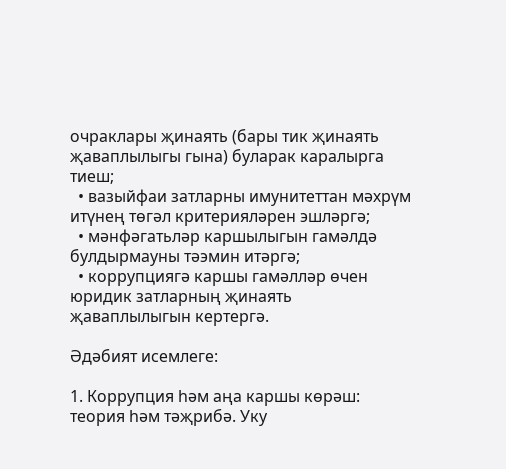очраклары җинаять (бары тик җинаять җаваплылыгы гына) буларак каралырга тиеш;
  • вазыйфаи затларны имунитеттан мәхрүм итүнең төгәл критерияләрен эшләргә;
  • мәнфәгатьләр каршылыгын гамәлдә булдырмауны тәэмин итәргә;
  • коррупциягә каршы гамәлләр өчен юридик затларның җинаять җаваплылыгын кертергә.

Әдәбият исемлеге:

1. Коррупция һәм аңа каршы көрәш: теория һәм тәҗрибә. Уку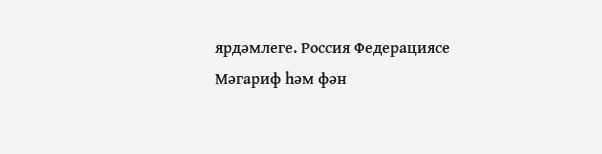ярдәмлеге. Россия Федерациясе Мәгариф һәм фән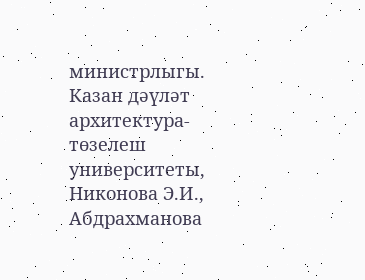министрлыгы. Казан дәүләт архитектура-төзелеш университеты, Никонова Э.И., Абдрахманова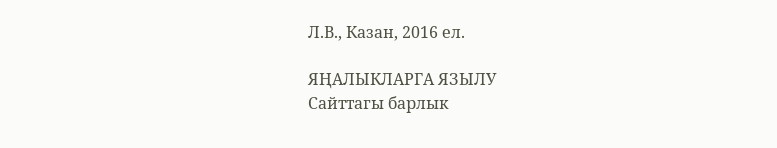Л.В., Казан, 2016 ел.

ЯҢАЛЫКЛАРГА ЯЗЫЛУ
Сайттагы барлык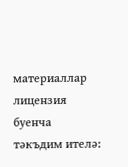материаллар лицензия буенча тәкъдим ителә: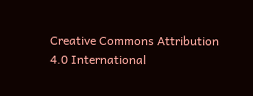Creative Commons Attribution 4.0 International